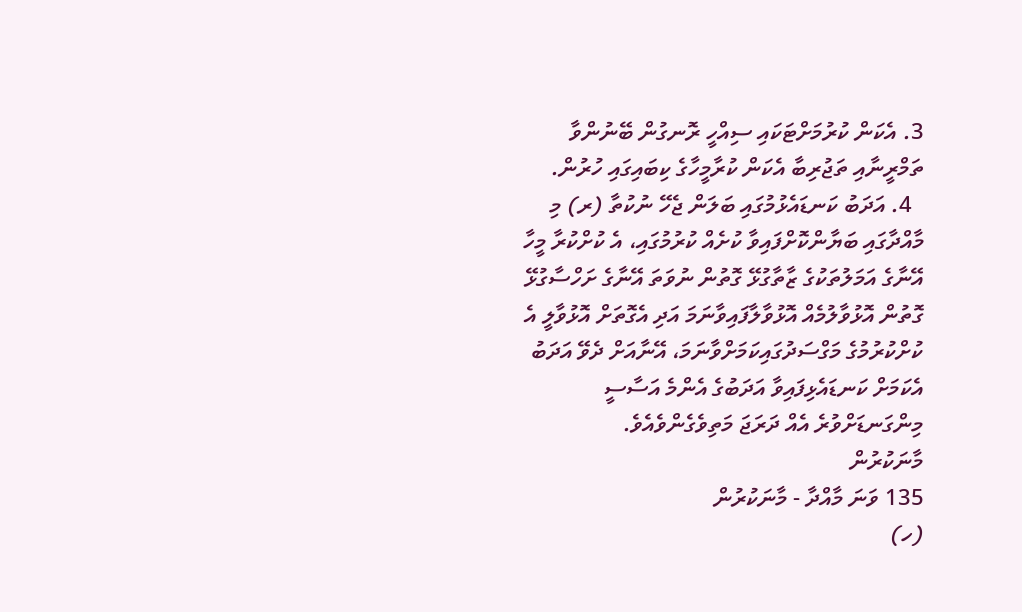3. އެކަން ކުރުމަށްޓަކައި ސިއްހީ ރޮނގުން ބޭނުންވާ ތަމްރީނާއި ތަޖުރިބާ އެކަން ކުރާމީހާގެ ކިބައިގައި ހުރުން.
  4. އަދަބު ކަނޑައެޅުމުގައި ބަލަން ޖެހޭ ނުކުތާ (ރ) މި މާއްދާގައި ބަޔާންކޮށްފައިވާ ކުށެއް ކުރުމުގައި، އެ ކުށްކުރާ މީހާ އޭނާގެ އަމަލުތަކުގެ ޒާތާގުޅޭ ގޮތުން ނުވަތަ އޭނާގެ ށަހްސާގުޅޭ ގޮތުން އޮޅުވާލުމެއް އޮޅުވާލާފައިވާނަމަ އަދި އެގޮތަށް އޮޅުވާލީ އެ ކުށްކުރުމުގެ މަގްސަދުގައިކަމަށްވާނަމަ، އޭނާއަށް ދެވޭ އަދަބު އެކަމަށް ކަނޑައެޅިފައިވާ އަދަބުގެ އެންމެ އަސާސީ މިންގަނޑަށްވުރެ އެއް ދަރަޖަ މަތިވެގެންވެއެވެ.
މާނަކުރުން
135 ވަނަ މާއްދާ - މާނަކުރުން
(ހ)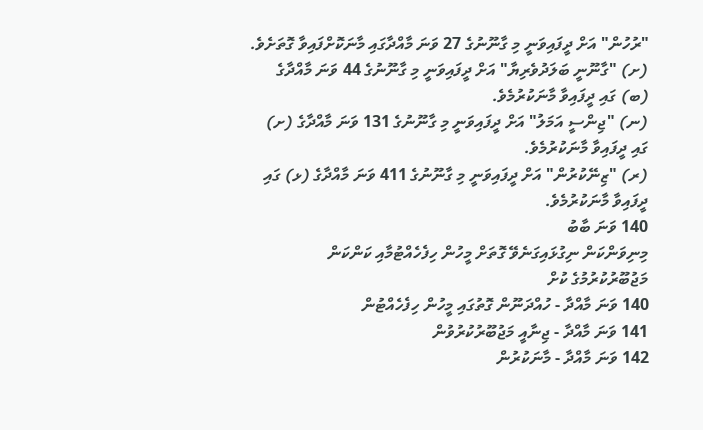"ރުހުން" އަށް ދީފައިވަނީ މި ގާނޫނުގެ 27 ވަނަ މާއްދާގައި މާނަކޮށްފައިވާ ގޮތަށެވެ.
(ށ) "ގާނޫނީ ބަލަދުވެރިޔާ" އަށް ދީފައިވަނީ މި ގާނޫނުގެ 44 ވަނަ މާއްދާގެ (ބ) ގައި ދީފައިވާ މާނަކުރުމެވެ.
(ނ) "ޖިންސީ އަމަލު" އަށް ދީފައިވަނީ މި ގާނޫނުގެ 131 ވަނަ މާއްދާގެ (ށ) ގައި ދީފައިވާ މާނަކުރުމެވެ.
(ރ) "ޒިނޭކުރުން" އަށް ދީފައިވަނީ މި ގާނޫނުގެ 411 ވަނަ މާއްދާގެ (ޅ) ގައި ދީފައިވާ މާނަކުރުމެވެ.
140 ވަނަ ބާބު
މިނިވަންކަން ނިގުޅައިގަނެވޭ ގޮތަށް މީހުން ހިފެހެއްޓުމާއި ކަންކަން މަޖުބޫރުކުރުމުގެ ކުށް
140 ވަނަ މާއްދާ - ހުއްދަނޫން ގޮތުގައި މީހުން ހިފެހެއްޓުން
141 ވަނަ މާއްދާ - ޖިނާއީ މަޖުބޫރުކުރުވުން
142 ވަނަ މާއްދާ - މާނަކުރުން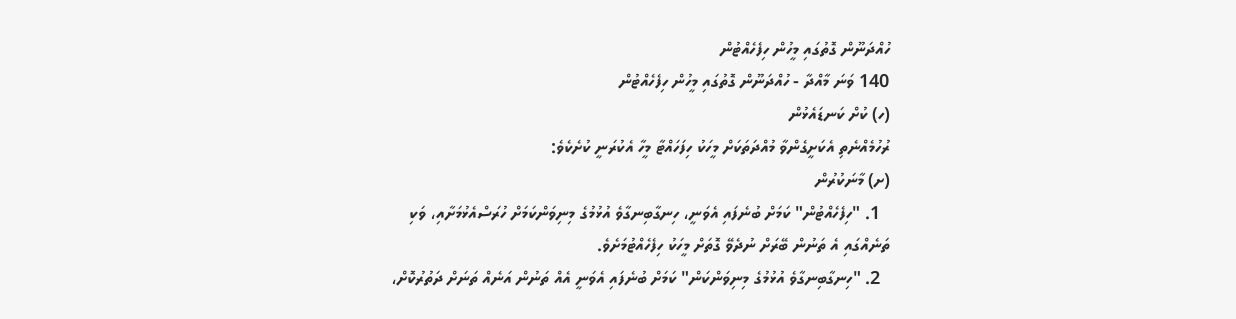ހުއްދަނޫން ގޮތުގައި މީހުން ހިފެހެއްޓުން
140 ވަނަ މާއްދާ - ހުއްދަނޫން ގޮތުގައި މީހުން ހިފެހެއްޓުން
(ހ) ކުށް ކަނޑައެޅުން
ރުހުމެއްނެތި އެކަށީގެންވާ މުއްދަތަކަށް މީހަކު ހިފަހައްޓާ މީހާ އެކުރަނީ ކުށެކެވެ:
(ށ) މާނަކުރުން
  1. "ހިފެހެއްޓުން" ކަމަށް ބުނެފައި އެވަނީ، ހިނގާބިނގާވެ އުޅުމުގެ މިނިވަންކަމަށް ހުރަސްއެޅުމަށާއި، ވަކި ތަނެއްގައި އެ ތަނުން ބޭރަށް ނުދެވޭ ގޮތަށް މީހަކު ހިފެހެއްޓުމަށެވެ.
  2. "ހިނގާބިނގާވެ އުޅުމުގެ މިނިވަންކަން" ކަމަށް ބުނެފައި އެވަނީ އެއް ތަނުން އަނެއް ތަނަށް ދަތުރުކޮށް،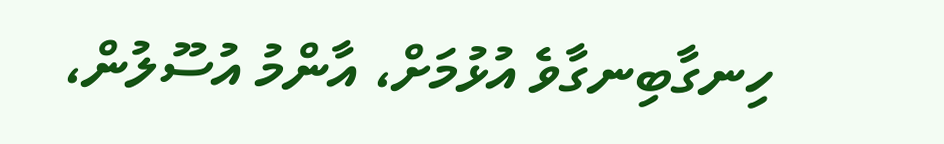ހިނގާބިނގާވެ އުޅުމަށް، އާންމު އުސޫލުން،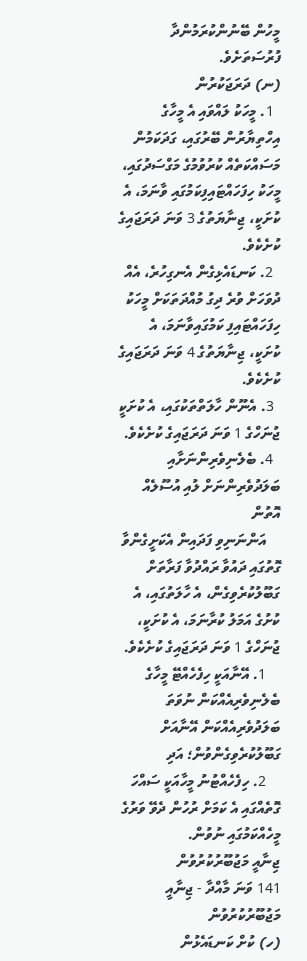މީހުން ބޭނުންކުރަމުންދާ ފުރުސަތަށެވެ.
(ނ) ދަރަޖަކުރުން
  1. މީހަކު ލައްވައި އެ މީހާގެ އިހްތިޔާރުން ބޭރުގައި، ގަދަކަމުން މަސައްކަތެއް ކުރުވުމުގެ މަގްސަދުގައި، މީހަކު ހިފަހައްޓައިފިކަމުގައި ވާނަމަ، އެ ކުށަކީ، ޖިނާޔަތުގެ 3 ވަނަ ދަރަޖައިގެ ކުށެކެވެ.
  2. ކަނޑައެޅިގެން އެނގިހުރެ، އެއް ދުވަހަށް ވުރެ ދިގު މުއްދަތަކަށް މީހަކު ހިފަހައްޓައިފި ކަމުގައިވާނަމަ، އެ ކުށަކީ، ޖިނާޔަތުގެ 4 ވަނަ ދަރަޖައިގެ ކުށެކެވެ.
  3. އެނޫން ހާލަތްތަކުގައި، އެ ކުށަކީ ޖުނަހްގެ 1 ވަނަ ދަރަޖައިގެ ކުށެކެވެ.
  4. ބެލެނިވެރިންނަށާއި ބަލަދުވެރިންނަށް ލުއި އުސޫލެއް އޮތުން
    އަންނަނިވި ފަދައިން އެކަށީގެންވާ ގޮތުގައި ދައުވާ ރައްދުވާ ފަރާތަށް ގަބޫލުކުރެވިގެން، އެ ހާލަތުގައި، އެ ކުށުގެ އަމަލު ކުރާނަމަ، އެ ކުށަކީ، ޖުނަހްގެ 1 ވަނަ ދަރަޖައިގެ ކުށެކެވެ.
    1. އޭނާއަކީ ހިފެހެއްޓޭ މީހާގެ ބެލެނިވެރިއެއްކަން ނުވަތަ ބަލަދުވެރިއެއްކަން އޭނާއަށް ގަބޫލުކުރެވިގެންވުން؛ އަދި
    2. ހިފެހެއްޓުނު މީހާއަކީ ސައްހަ ގޮތެއްގައި އެ ކަމަށް ރުހުން ދެވޭ ވަރުގެ މީހެއްކަމުގައި ނުވުން.
ޖިނާއީ މަޖުބޫރުކުރުވުން
141 ވަނަ މާއްދާ - ޖިނާއީ މަޖުބޫރުކުރުވުން
(ހ) ކުށް ކަނޑައެޅުން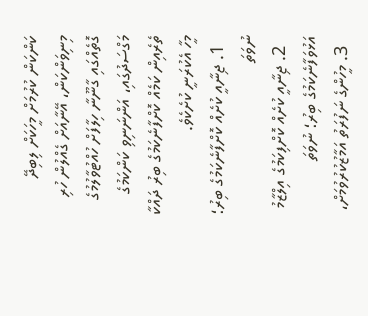ކަންކަން ކުރުމަށް މީހަކަށް ލިބިދޭ މިނިވަންކަން، އޭނާއަށް ގެއްލުން ހުރި ގޮތެއްގައި ގާނޫނާ ހިލާފަށް ހުއްޓުވާލުމުގެ މަގްސަދުގައި، އަންނަނިވި ކަންކަމުގެ ތެރެއިން ކަމެއް ކޮށްފާނެކަމުގެ ބިރު ދައްކާ މީހާ އެކުރަނީ ކުށެކެވެ.
  1. ޖިނާއީ ކުށެއް ކޮށްފާނެކަމުގެ ބިރު؛ ނުވަތަ
  2. ޖިނާއީ ކުށެއް ކޮށްފިކަމުގެ އިލްޒާމު އަޅުވަފާނެކަމުގެ ބިރު؛ ނުވަތަ
  3. މީހުންގެ ނަފުރަތު އަމާޒުކުރުވުމަށް،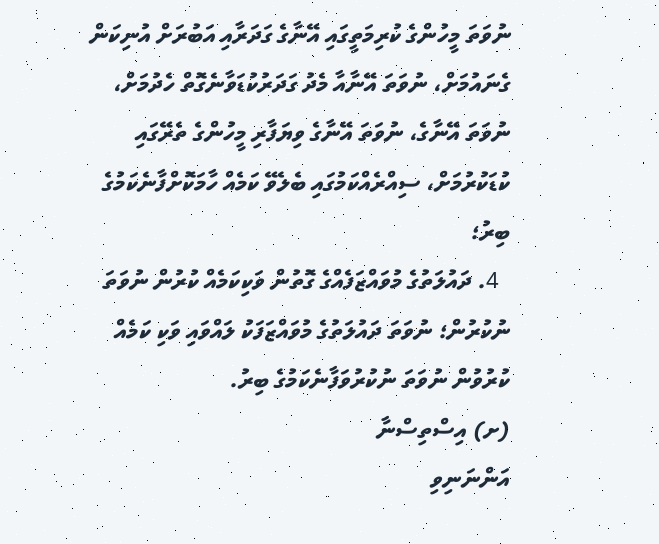ނުވަތަ މީހުންގެ ކުރިމަތީގައި އޭނާގެ ގަދަރާއި އަބުރަށް އުނިކަން ގެނައުމަށް، ނުވަތަ އޭނާއާ މެދު ގަދަރުކުޑަވާނެގޮތް ހެދުމަށް، ނުވަތަ އޭނާގެ، ނުވަތަ އޭނާގެ ވިޔަފާރި މީހުންގެ ތެރޭގައި ކުޑަކުރުމަށް، ސިއްރެއްކަމުގައި ބެލެވޭ ކަމެއް ހާމަކޮށްފާނެކަމުގެ ބިރު؛
  4. ދައުލަތުގެ މުވައްޒަފެއްގެ ގޮތުން ވަކިކަމެއް ކުރުން ނުވަތަ ނުކުރުން؛ ނުވަތަ ދައުލަތުގެ މުވައްޒަފަކު ލައްވައި ވަކި ކަމެއް ކުރުވުން ނުވަތަ ނުކުރުވަފާނެކަމުގެ ބިރު.
(ށ) އިސްތިސްނާ
އަންނަނިވި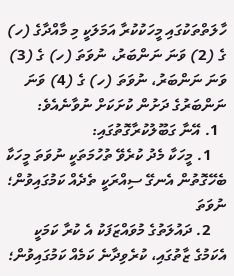ހާލަތްތަކުގައި މީހަކުކުރާ އަމަލަކީ މި މާއްދާގެ (ހ) ގެ (2) ވަނަ ނަންބަރު، ނުވަތަ (ހ) ގެ (3) ވަނަ ނަންބަރު، ނުވަތަ (ހ) ގެ (4) ވަނަ ނަންބަރުގެ ދަށުން ކުށަކަށް ނުވާނެއެވެ:
  1. އޭނާ ގަބޫލުކުރާގޮތުގައި:
    1. މީހަކާ މެދު ކުރެވޭ ތުހުމަތަކީ ނުވަތަ މީހަކާ ބެހޭގޮތުން އެނގޭ ސިއްރަކީ ތެދެއް ކަމުގައިވުން؛ ނުވަތަ
    2. ދައުލަތުގެ މުވައްޒަފަކު އެ ކުރާ ކަމަކީ އެކަމުގެ ޒާތުގައި، ކުރެވިދާނެ ކަމެއް ކަމުގައިވުން؛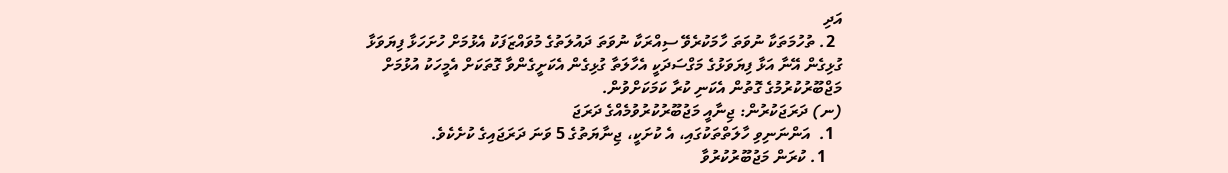އަދި
  2. ތުހުމަތަކާ ނުވަތަ ހާމަކުރެވޭ ސިއްރަކާ ނުވަތަ ދައުލަތުގެ މުވައްޒަފަކު އެޅުމަށް ހުށަހަޅާ ފިޔަވަޅާ ގުޅިގެން އޭނާ އަޅާ ފިޔަވަޅުގެ މަގްސަދަކީ އެހާލަތާ ގުޅިގެން އެކަށީގެންވާ ގޮތަކަށް އެމީހަކު އުޅުމަށް މަޖްބޫރުކުރުމުގެ ގޮތުން އެކަނި ކުރާ ކަމަކަށްވުން.
(ނ) ދަރަޖަކުރުން: ޖިނާއީ މަޖުބޫރުކުރުވުމެއްގެ ދަރަޖަ
  1.  އަންނަނިވި ހާލަތްތަކުގައި، އެ ކުށަކީ، ޖިނާޔަތުގެ 5 ވަނަ ދަރަޖައިގެ ކުށެކެވެ.
    1. ކުރަން މަޖުބޫރުކުރުވާ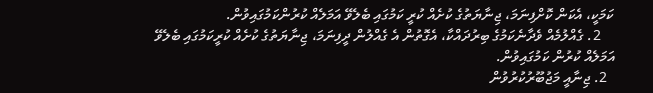ކަމަކީ، އެކަން ކޮށްފިނަމަ، ޖިނާޔަތުގެ ކުށެއް ކުރީ ކަމުގައި ބެލެވޭ އަމަލެއް ކުރުންކަމުގައިވުން.
    2. ގެއްލުމެއް ވެދާނެކަމުގެ ބިރުދައްކާ، އެގޮތުން އެ ގެއްލުން ދީފިނަމަ، ޖިނާޔަތުގެ ކުށެއް ކުރީކަމުގައި ބެލެވޭ އަމަލެއް ކުރުން ކަމުގައިވުން.
  2. ޖިނާއީ މަޖުބޫރުކުރުވުން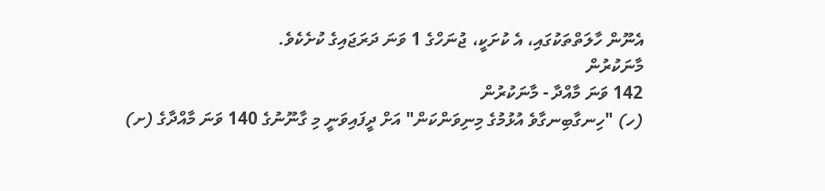އެނޫން ހާލަތްތަކުގައި، އެ ކުށަކީ، ޖުނަހްގެ 1 ވަނަ ދަރަޖައިގެ ކުށެކެވެ.
މާނަކުރުން
142 ވަނަ މާއްދާ - މާނަކުރުން
(ހ) "ހިނގާބިނގާވެ އުޅުމުގެ މިނިވަންކަން" އަށް ދީފައިވަނީ މި ގާނޫނުގެ 140 ވަނަ މާއްދާގެ (ށ)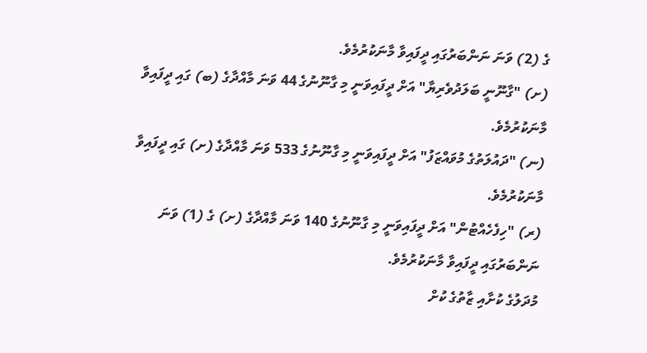ގެ (2) ވަނަ ނަންބަރުގައި ދީފައިވާ މާނަކުރުމެވެ.
(ށ) "ގާނޫނީ ބަލަދުވެރިޔާ" އަށް ދީފައިވަނީ މި ގާނޫނުގެ 44 ވަނަ މާއްދާގެ (ބ) ގައި ދީފައިވާ މާނަކުރުމެވެ.
(ނ) "ދައުލަތުގެ މުވައްޒަފު" އަށް ދީފައިވަނީ މި ގާނޫނުގެ 533 ވަނަ މާއްދާގެ (ށ) ގައި ދީފައިވާ މާނަކުރުމެވެ.
(ރ) "ހިފެހެއްޓުން" އަށް ދީފައިވަނީ މި ގާނޫނުގެ 140 ވަނަ މާއްދާގެ (ށ) ގެ (1) ވަނަ ނަންބަރުގައި ދީފައިވާ މާނަކުރުމެވެ.
މުދަލުގެ ކުށާއި ޒާތުގެ ކުށް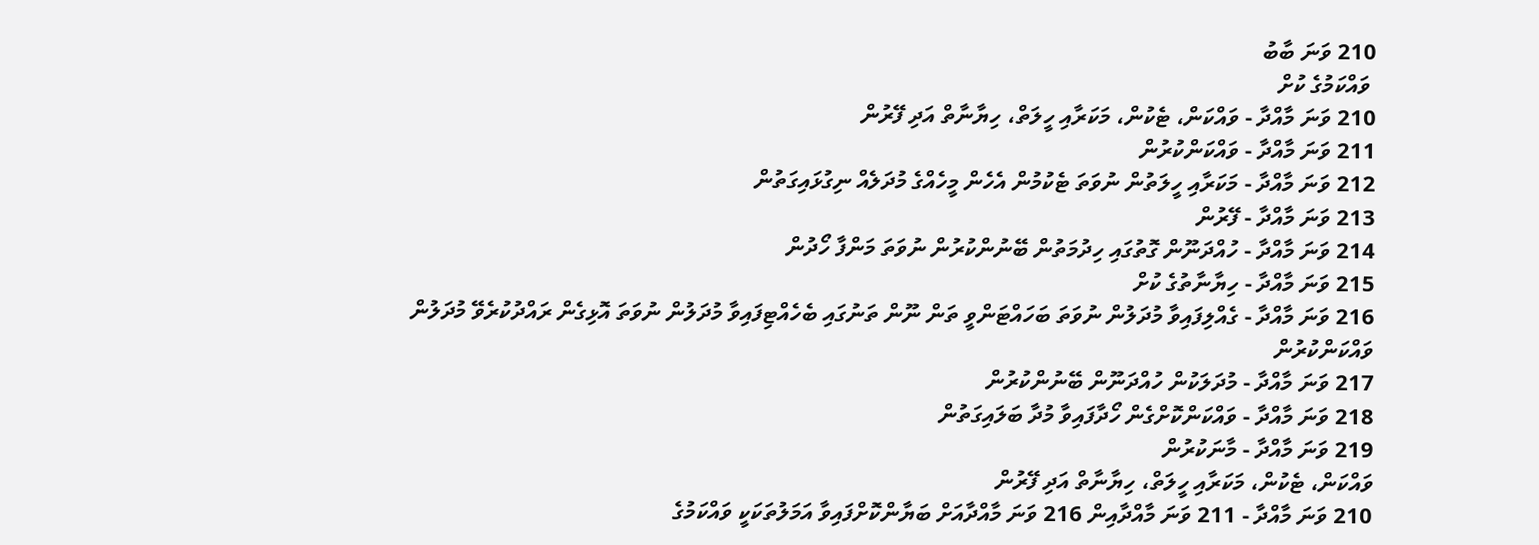210 ވަނަ ބާބު
 ވައްކަމުގެ ކުށް
210 ވަނަ މާއްދާ - ވައްކަން، ޓެކުން، މަކަރާއި ހީލަތް، ހިޔާނާތް އަދި ފޭރުން
211 ވަނަ މާއްދާ - ވައްކަންކުރުން
212 ވަނަ މާއްދާ - މަކަރާއި ހީލަތުން ނުވަތަ ޓެކުމުން އެހެން މީހެއްގެ މުދަލެއް ނިގުޅައިގަތުން
213 ވަނަ މާއްދާ - ފޭރުން
214 ވަނަ މާއްދާ - ހުއްދަނޫން ގޮތުގައި ހިދުމަތުން ބޭނުންކުރުން ނުވަތަ މަންފާ ހޯދުން
215 ވަނަ މާއްދާ - ހިޔާނާތުގެ ކުށް
216 ވަނަ މާއްދާ - ގެއްލިފައިވާ މުދަލުން ނުވަތަ ބަހައްޓަންވީ ތަން ނޫން ތަނުގައި ބެހެއްޓިފައިވާ މުދަލުން ނުވަތަ އޮޅިގެން ރައްދުކުރެވޭ މުދަލުން ވައްކަންކުރުން
217 ވަނަ މާއްދާ - މުދަލަކުން ހުއްދަނޫން ބޭނުންކުރުން
218 ވަނަ މާއްދާ - ވައްކަންކޮށްގެން ހޯދާފައިވާ މުދާ ބަލައިގަތުން
219 ވަނަ މާއްދާ - މާނަކުރުން
ވައްކަން، ޓެކުން، މަކަރާއި ހީލަތް، ހިޔާނާތް އަދި ފޭރުން
210 ވަނަ މާއްދާ - 211 ވަނަ މާއްދާއިން 216 ވަނަ މާއްދާއަށް ބަޔާންކޮށްފައިވާ އަމަލުތަކަކީ ވައްކަމުގެ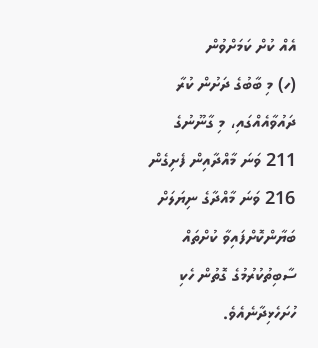އެއް ކުށް ކަމަށްވުން
(ހ) މި ބާބުގެ ދަށުން ކުރާ ދައުވާއެއްގައި، މި ގާނޫނުގެ 211 ވަނަ މާއްދާއިން ފެށިގެން 216 ވަނަ މާއްދާގެ ނިޔަލަށް ބަޔާންކޮށްފައިވާ ކުށްތައް ސާބިތުކުރުމުގެ ގޮތުން ހެކި ހުށަހެޅިދާނެއެވެ.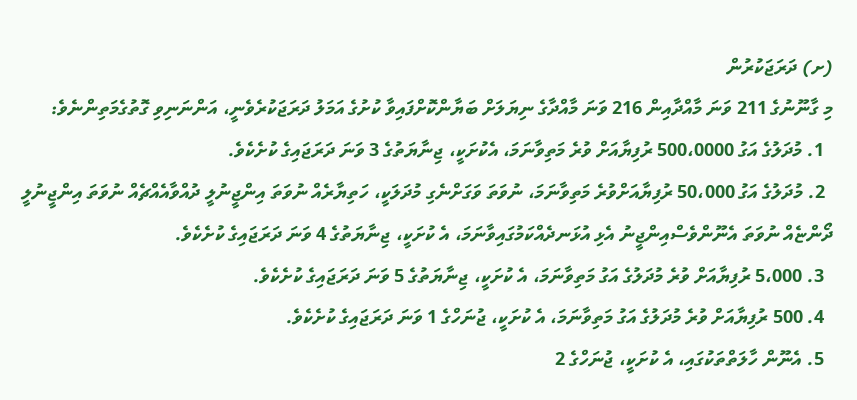(ށ) ދަރަޖަކުރުން
މި ގާނޫނުގެ 211 ވަނަ މާއްދާއިން 216 ވަނަ މާއްދާގެ ނިޔަލަށް ބަޔާންކޮށްފައިވާ ކުށުގެ އަމަލު ދަރަޖަކުރެވެނީ، އަންނަނިވި ގޮތުގެމަތިންނެވެ:
  1. މުދަލުގެ އަގު 500،0000 ރުފިޔާއަށް ވުރެ މަތިވާނަމަ، އެކުށަކީ، ޖިނާޔަތުގެ 3 ވަނަ ދަރަޖައިގެ ކުށެކެވެ.
  2. މުދަލުގެ އަގު 50،000 ރުފިޔާއަށްވުރެ މަތިވާނަމަ، ނުވަތަ ވަގަށްނެގި މުދަލަކީ، ހަތިޔާރެއް ނުވަތަ އިންޖީނުލީ ދުއްވާއެއްޗެއް ނުވަތަ އިންޖީނުލީ ދޯންޏެއް ނުވަތަ އެނޫންވެސްއިންޖީނު އެޅި އުޅަނދެއްކަމުގައިވާނަމަ، އެ ކުށަކީ، ޖިނާޔަތުގެ 4 ވަނަ ދަރަޖައިގެ ކުށެކެވެ.
  3. 5،000 ރުފިޔާއަށް ވުރެ މުދަލުގެ އަގު މަތިވާނަމަ، އެ ކުށަކީ، ޖިނާޔަތުގެ 5 ވަނަ ދަރަޖައިގެ ކުށެކެވެ.
  4. 500 ރުފިޔާއަށް ވުރެ މުދަލުގެ އަގު މަތިވާނަމަ، އެ ކުށަކީ، ޖުނަހްގެ 1 ވަނަ ދަރަޖައިގެ ކުށެކެވެ.
  5. އެނޫން ހާލަތްތަކުގައި، އެ ކުށަކީ، ޖުނަހްގެ 2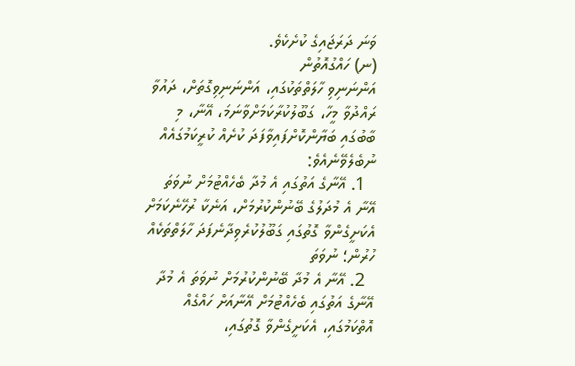ވަނަ ދަރަޖައިގެ ކުށެކެވެ.
(ނ) ހައްގުއޮތުން
އަންނަނިވި ހާލަތްތަކުގައި، އަންނަނިވިގޮތަށް، ދައުވާ ރައްދުވާ މީހާ، ގަބޫލުކުރާކަމަށްވާނަމަ، އޭނާ، މި ބާބުގައި ބަޔާންކޮށްފައިވާފަދަ ކުށެއް ކުރީކަމުގައެއް ނުބެލެވޭނެއެވެ:
  1. އޭނާގެ އަތުގައި އެ މުދާ ބެހެއްޓުމަށް ނުވަތަ އޭނާ އެ މުދަލުގެ ބޭނުންކުރުމަށް، އަނެކާ ރުހޭނެކަމަށް އެކަށީގެންވާ ގޮތުގައި ގަބޫލުކުރެވިދާނެފަދަ ހާލަތްތަކެއް ހުރުން؛ ނުވަތަ
  2. އޭނާ އެ މުދާ ބޭނުންކުރުމަށް ނުވަތަ އެ މުދާ އޭނާގެ އަތުގައި ބެހެއްޓުމަށް އޭނާއަށް ހައްގެއް އޮތްކަމުގައި، އެކަށީގެންވާ ގޮތުގައި،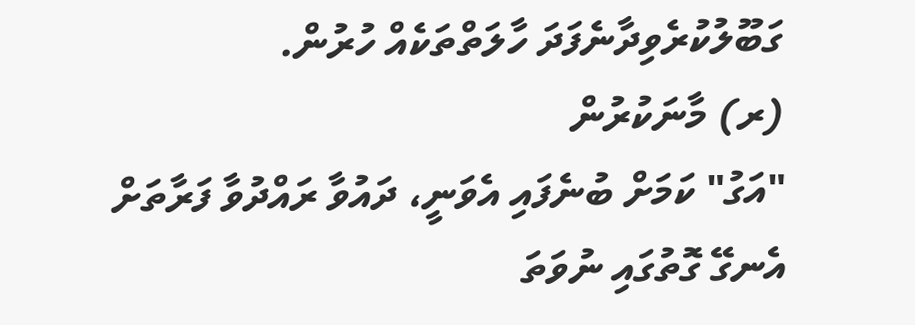ގަބޫލުކުރެވިދާނެފަދަ ހާލަތްތަކެއް ހުރުން.
(ރ) މާނަކުރުން
"އަގު" ކަމަށް ބުނެފައި އެވަނީ، ދައުވާ ރައްދުވާ ފަރާތަށް އެނގޭ ގޮތުގައި ނުވަތަ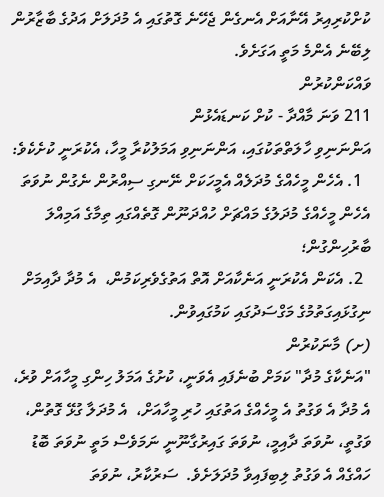ކުށްކުރިއިރު އޭނާއަށް އެނގެން ޖެހޭނެ ގޮތުގައި އެ މުދަލަށް އަދުގެ ބާޒާރުން ލިބޭނެ އެންމެ މަތީ އަގަށެވެ.
ވައްކަންކުރުން
211 ވަނަ މާއްދާ - ކުށް ކަނޑައެޅުން
އަންނަނިވި ހާލަތްތަކުގައި، އަންނަނިވި އަމަލުކުރާ މީހާ، އެކުރަނީ ކުށެކެވެ:
  1. އެހެން މީހެއްގެ މުދަލެއް އެމީހަކަށް ނޭނގި ސިއްރުން ނެގުން ނުވަތަ އެހެން މީހެއްގެ މުދަލުގެ މައްޗަށް ހުއްދަނޫން ގޮތެއްގައި ތިމާގެ އަމިއްލަ  ބާރުހިންގުން؛
  2. އެކަން އެކުރަނީ އަނެކާއަށް އޮތް އަތުގެވެރިކަމުން،  އެ މުދާ ދާއިމަށް ނިގުޅައިގަތުމުގެ މަގްސަދުގައި ކަމުގައިވުން.
(ށ) މާނަކުރުން
"އަނެކާގެ މުދާ" ކަމަށް ބުނެފައި އެވަނީ، ކުށުގެ އަމަލު ހިންގި މީހާއަށް ވުރެ،  އެ މުދާ އެ ވަގުތު އެ މީހެއްގެ އަތުގައި ހުރި މީހާއަށް،  އެ މުދަލާ ގުޅޭ ގޮތުން، ވަގުތީ، ނުވަތަ ދާއިމީ، ނުވަތަ ގައިރުގާނޫނީ ނަމަވެސް މަތީ ނުވަތަ ބޮޑު ހައްގެއް އެ ވަގުތު ލިބިފައިވާ މުދަލަށެވެ.  ސަރުކާރު، ނުވަތަ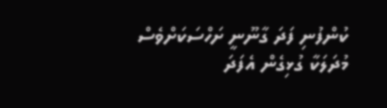ކުންފުނި ފަދަ ގާނޫނީ ށަހްސަކަށްވެސް މުދަލަކާ ގުޅިގެން އެފަދަ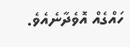ހައްގެއް އޮވެދާނެއެވެ.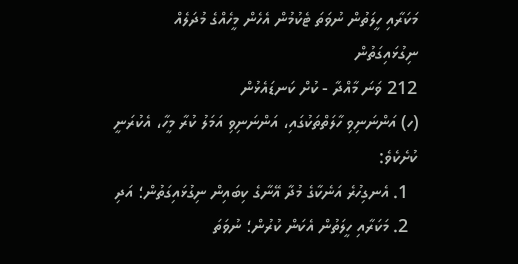މަކަރާއި ހީލަތުން ނުވަތަ ޓެކުމުން އެހެން މީހެއްގެ މުދަލެއް ނިގުޅައިގަތުން
212 ވަނަ މާއްދާ - ކުށް ކަނޑައެޅުން
(ހ) އަންނަނިވި ހާލަތްތަކުގައި، އަންނަނިވި އަމަލު ކުރާ މީހާ، އެކުރަނީ ކުށެކެވެ:
  1. އެނގިހުރެ އަނެކާގެ މުދާ އޭނާގެ ކިބައިން ނިގުޅައިގަތުން؛ އަދި
  2. މަކަރާއި ހީލަތުން އެކަން ކުރުން؛ ނުވަތަ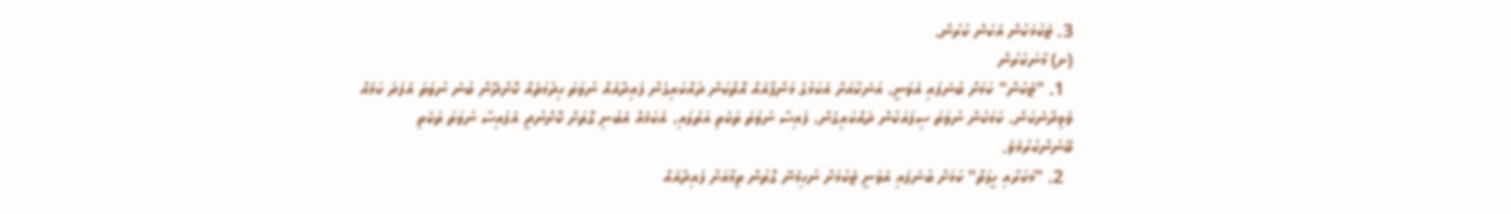3. ޓެކުމަކުން އެކަން ކުރުން.
(ށ) މާނަކުރުން
  1. "ޓެކުން" ކަމަށް ބުނެފައި އެވަނީ، އަނެކާއަށް އެކަމުގެ މަންފާއެއް އޮތްކަން ދައްކައިގެން ފައިދާއެއް ނުވަތަ ހިދުމަތެއް ކޮށްދޭން ބުނެ ނުވަތަ އެފަދަ ކަމެއް ވެވިދާނެކަން، ކަމަކުން ނުވަތަ ސިފައަކުން ދައްކައިގެން، ފައިސާ ނުވަތަ ތަކެތި އަތުލައި، އެކަމެއް އެބުނި ގޮތަށް ކޮށްނުދީ އެފައިސާ ނުވަތަ ތަކެތި ބޭނުންކުރުމެވެ.
  2. "މަކަރާއި ހީލަތް" ކަމަށް ބުނެފައި އެވަނީ ޓެކުމަށް ނުހިމެނޭ ގޮތުން ތިމާއަށް ފައިދާއެއް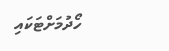ހޯދުމަށްޓަކައި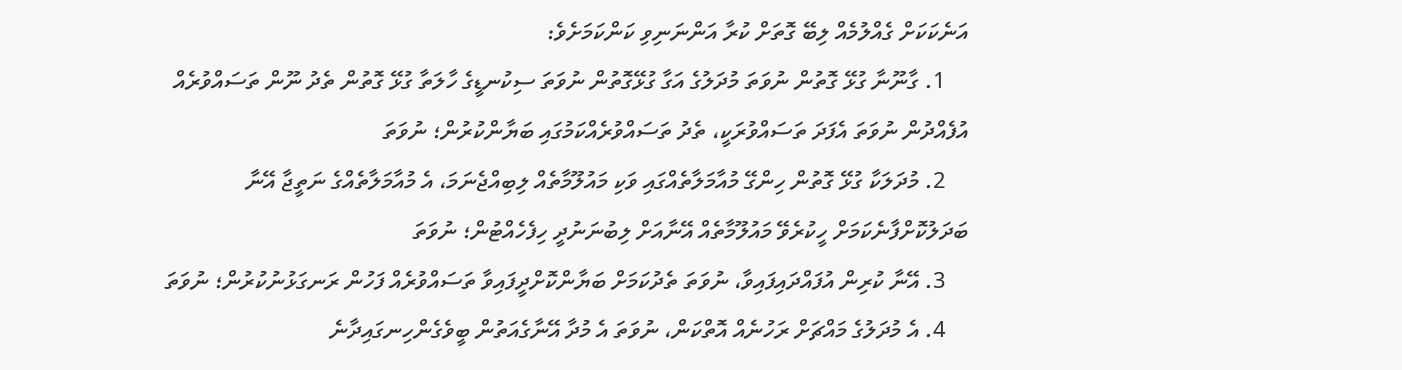އަނެކަކަށް ގެއްލުމެއް ލިބޭ ގޮތަށް ކުރާ އަންނަނިވި ކަންކަމަށެވެ:
    1. ގާނޫނާ ގުޅޭ ގޮތުން ނުވަތަ މުދަލުގެ އަގާ ގުޅޭގޮތުން ނުވަތަ ސިކުނޑީގެ ހާލަތާ ގުޅޭ ގޮތުން ތެދު ނޫން ތަސައްވުރެއް އުފެއްދުން ނުވަތަ އެފަދަ ތަސައްވުރަކީ، ތެދު ތަސައްވުރެއްކަމުގައި ބަޔާންކުރުން؛ ނުވަތަ
    2. މުދަލަކާ ގުޅޭ ގޮތުން ހިންގޭ މުއާމަލާތެއްގައި ވަކި މައުލޫމާތެއް ލިބިއްޖެނަމަ، އެ މުއާމަލާތެއްގެ ނަތީޖާ އޭނާ ބަދަލުކޮށްފާނެކަމަށް ހީކުރެވޭ މައުލޫމާތެއް އޭނާއަށް ލިބުނަނުދީ ހިފެހެއްޓުން؛ ނުވަތަ
    3. އޭނާ ކުރިން އުފައްދައިފައިވާ، ނުވަތަ ތެދުކަމަށް ބަޔާންކޮށްދީފައިވާ ތަސައްވުރެއް ފަހުން ރަނގަޅުނުކުރުން؛ ނުވަތަ
    4. އެ މުދަލުގެ މައްޗަށް ރަހުނެއް އޮތްކަން، ނުވަތަ އެ މުދާ އޭނާގެއަތުން ބީވެގެންހިނގައިދާނެ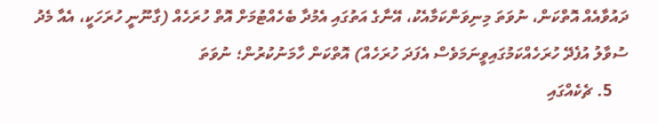ދައުވާއެއް އޮތްކަން، ނުވަތަ މިނިވަންކަމާއެކު، އޭނާގެ އަތުގައި އެމުދާ ބެހެއްޓުމަށް އޮތް ހުރަހެއް (ގާނޫނީ ހުރަހަކީ، އެއާ މެދު ސުވާލު އުފެދޭ ހުރަހެއްކަމުގައިވީނަމަވެސް އެފަދަ ހުރަހެއް) އޮތްކަން ހާމަނުކުރުން؛ ނުވަތަ
    5. ޗެކެއްގައި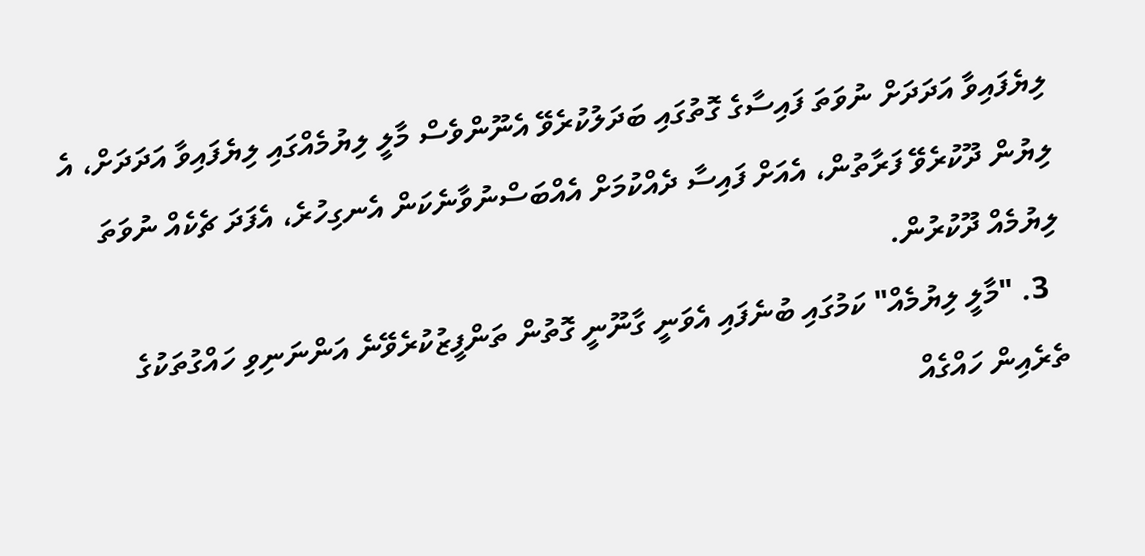ލިޔެފައިވާ އަދަދަށް ނުވަތަ ފައިސާގެ ގޮތުގައި ބަދަލުކުރެވޭ އެނޫންވެސް މާލީ ލިޔުމެއްގައި ލިޔެފައިވާ އަދަދަށް، އެ ލިޔުން ދޫކުރެވޭ ފަރާތުން، އެއަށް ފައިސާ ދެއްކުމަށް އެއްބަސްނުވާނެކަން އެނގިހުރެ، އެފަދަ ޗެކެއް ނުވަތަ ލިޔުމެއް ދޫކުރުން.
  3. "މާލީ ލިޔުމެއް" ކަމުގައި ބުނެފައި އެވަނީ ގާނޫނީ ގޮތުން ތަންފީޒުކުރެވޭނެ އަންނަނިވި ހައްގުތަކުގެ ތެރެއިން ހައްގެއް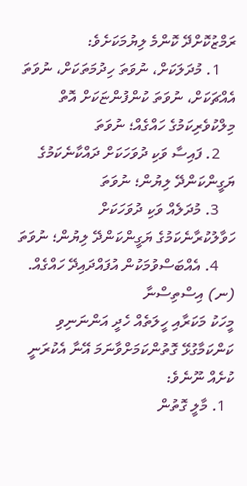ރަމްޒުކޮށްދޭ ކޮންމެ ލިޔުމަކަށެވެ:
    1. މުދަލަކަށް، ނުވަތަ ހިދުމަތަކަށް، ނުވަތަ އެއްޗަކަށް، ނުވަތަ ކުންފުންޏަކަށް އޮތް މިލްކުވެރިކަމުގެ ހައްގެއް؛ ނުވަތަ
    2. ފައިސާ ވަކި ދުވަހަކަށް ދައްކާނެކަމުގެ ޔަގީންކަންދޭ ލިޔުން؛ ނުވަތަ
    3. މުދަލެއް ވަކި ދުވަހަކަށް ހަވާލުކުރާނެކަމުގެ ޔަގީންކަންދޭ ލިޔުން؛ ނުވަތަ
    4. އެއްބަސްވުމަކުން އުފައްދައިދޭ ހައްގެއް.
(ނ) އިސްތިސްނާ
މީހަކު މަކަރާއި ހީލަތެއް ހެދީ އަންނަނިވި ކަންކަމާގުޅޭ ގޮތުންކަމަށްވާނަމަ އޭނާ އެކުރަނީ ކުށެއް ނޫނެވެ:
  1. މާލީ ގޮތުން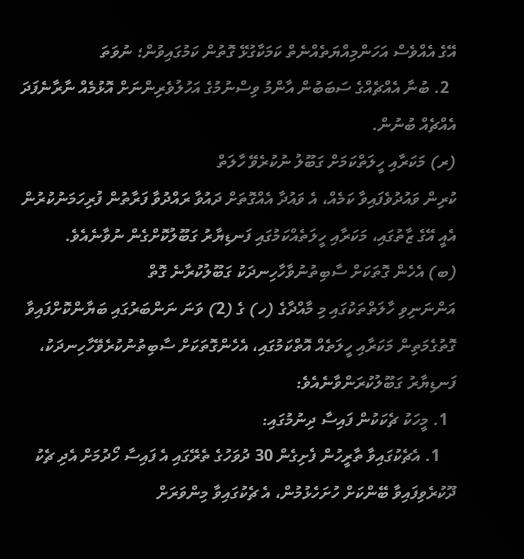އޭގެ އެއްވެސް އަހަންމިއްޔަތެއްނެތް ކަމަކާގުޅޭ ގޮތުން ކަމުގައިވުން؛ ނުވަތަ
  2. ބުނާ އެއްޗެއްގެ ސަބަބުން އާންމު ވިސްނުމުގެ އަހުލުވެރިންނަށް އޮޅުމެއް ނާރާނެފަދަ އެއްޗެއް ބުނުން.
(ރ) މަކަރާއި ހީލަތްކަމަށް ގަބޫލު ނުކުރެވޭ ހާލަތް
ކުރިން ވައުދުވެފައިވާ ކަމެއް، އެ ވައުދާ އެއްގޮތަށް ދައުވާ ރައްދުވާ ފަރާތުން ފުރިހަމަނުކުރުން އެއީ އޭގެ ޒާތުގައި، މަކަރާއި ހީލަތެއްކަމުގައި ފަނޑިޔާރު ގަބޫލުކޮށްގެން ނުވާނެއެވެ.
(ބ) އެހެން ގޮތަކަށް ސާބިތުނުވާހާހިނދަކު ގަބޫލުކުރާނެ ގޮތް
އަންނަނިވި ހާލަތްތަކުގައި މި މާއްދާގެ (ހ) ގެ (2) ވަނަ ނަންބަރުގައި ބަޔާންކޮށްފައިވާ ގޮތުގެމަތިން މަކަރާއި ހީލަތެއް އޮތްކަމުގައި، އެހެންގޮތަކަށް ސާބިތުނުކުރެވޭހާހިނދަކު، ފަނޑިޔާރު ގަބޫލުކުރަންވާނެއެވެ:
  1. މީހަކު ޗެކަކުން ފައިސާ ދިނުމުގައި:
    1. އެޗެކުގައިވާ ތާރީހުން ފެށިގެން 30 ދުވަހުގެ ތެރޭގައި އެ ފައިސާ ހޯދުމަށް އެދި ޗެކު ދޫކުރެވިފައިވާ ބޭންކަށް ހުށަހެޅުމުން، އެ ޗެކުގައިވާ މިންވަރަށް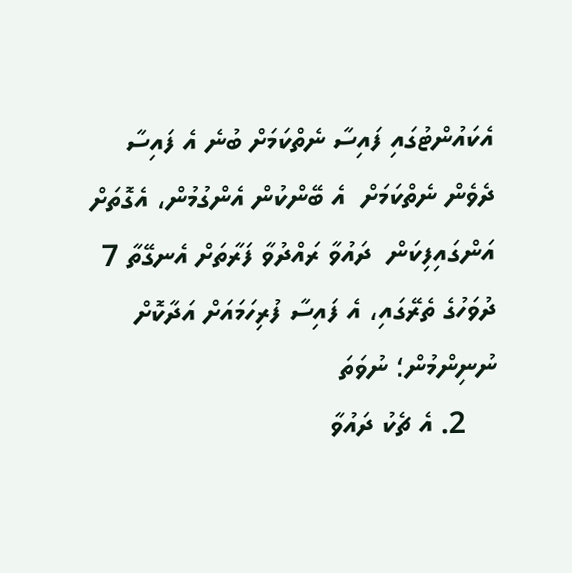އެކައުންޓުގައި ފައިސާ ނެތްކަމަށް ބުނެ އެ ފައިސާ ދެވެން ނެތްކަމަށް  އެ ބޭންކުން އެންގުމުން، އެގޮތަށް އަންގައިފިކަން  ދައުވާ ރައްދުވާ ފަރާތަށް އެނގޭތާ 7 ދުވަހުގެ ތެރޭގައި، އެ ފައިސާ ފުރިހަމައަށް އަދާކޮށް ނުނިންމުން؛ ނުވަތަ
    2. އެ ޗެކު ދައުވާ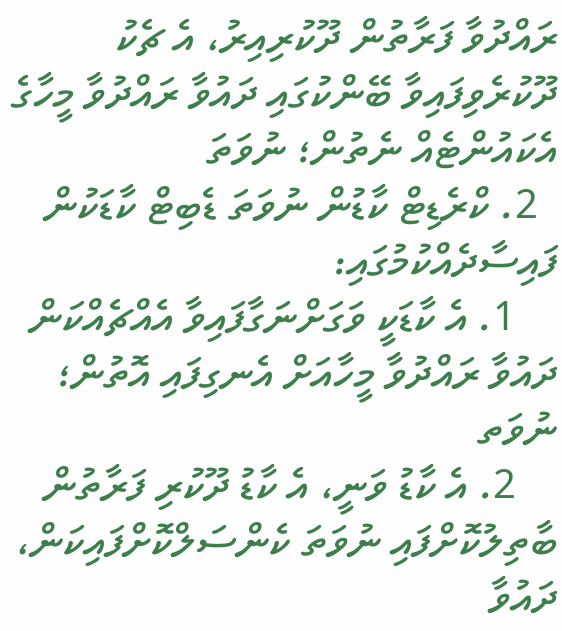ރައްދުވާ ފަރާތުން ދޫކުރިއިރު، އެ ޗެކު ދޫކުރެވިފައިވާ ބޭންކުގައި ދައުވާ ރައްދުވާ މީހާގެ އެކައުންޓެއް ނެތުން؛ ނުވަތަ
  2. ކްރެޑިޓް ކާޑުން ނުވަތަ ޑެބިޓް ކާޑަކުން ފައިސާދެއްކުމުގައި:
    1. އެ ކާޑަކީ ވަގަށްނަގާފައިވާ އެއްޗެއްކަން ދައުވާ ރައްދުވާ މީހާއަށް އެނގިފައި އޮތުން؛ ނުވަތ
    2. އެ ކާޑު ވަނީ، އެ ކާޑު ދޫކުރި ފަރާތުން ބާތިލުކޮށްފައި ނުވަތަ ކެންސަލްކޮށްފައިކަން، ދައުވާ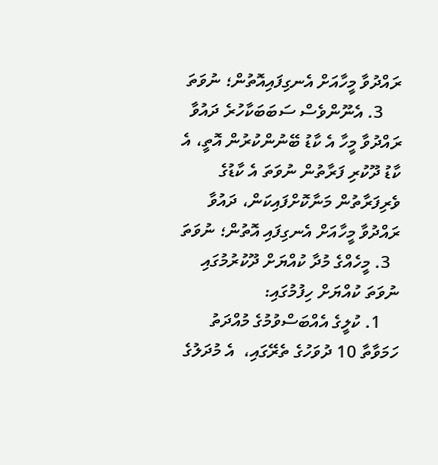ރައްދުވާ މީހާއަށް އެނގިފައިއޮތުން؛ ނުވަތަ
    3. އެނޫންވެސް ސަބަބަކާހުރެ ދައުވާ ރައްދުވާ މީހާ އެ ކާޑު ބޭނުންކުރުން އޮތީ، އެ ކާޑު ދޫކުރި ފަރާތުން ނުވަތަ އެ ކާޑުގެ ވެރިފަރާތުން މަނާކޮށްފައިކަން، ދައުވާ ރައްދުވާ މީހާއަށް އެނގިފައި އޮތުން؛ ނުވަތަ
  3. މީހެއްގެ މުދާ ކުއްޔަށް ދޫކުރުމުގައި ނުވަތަ ކުއްޔަށް ހިފުމުގައި:
    1. ކުލީގެ އެއްބަސްވުމުގެ މުއްދަތު ހަމަވާތާ 10 ދުވަހުގެ ތެރޭގައި،  އެ މުދަލުގެ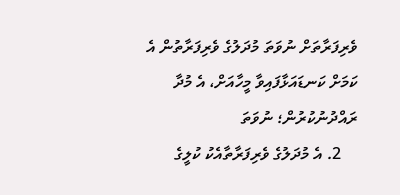ވެރިފަރާތަށް ނުވަތަ މުދަލުގެ ވެރިފަރާތުން އެ ކަމަށް ކަނޑައަޅާފައިވާ މީހާއަށް، އެ މުދާ ރައްދުނުކުރުން؛ ނުވަތަ
    2. އެ މުދަލުގެ ވެރިފަރާތާއެކު ކުލީގެ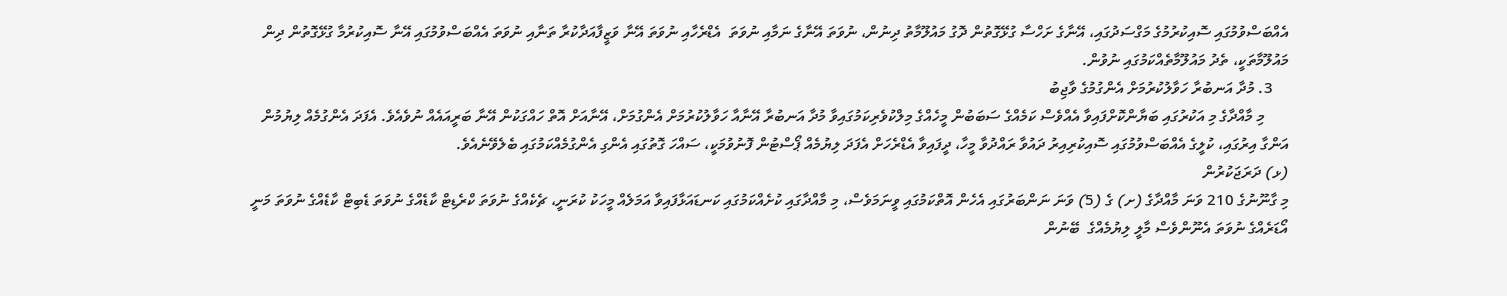އެއްބަސްވުމުގައި ސޮއިކުރުމުގެ މަގްސަދުގައި، އޭނާގެ ށަހްސާ ގުޅޭގޮތުން ދޮގު މައުލޫމާތު ދިނުން، ނުވަތަ އޭނާގެ ނަމާއި ނުވަތަ  އެޑްރެހާއި ނުވަތަ އޭނާ ވަޒީފާއަދާކުރާ ތަނާއި ނުވަތަ އެއްބަސްވުމުގައި އޭނާ ސޮއިކުރުމާ ގުޅޭގޮތުން ދިން މައުލޫމާތަކީ، ތެދު މައުލޫމާތެއްކަމުގައި ނުވުން.
    3. މުދާ އަނބުރާ ހަވާލުކުރުމަށް އެންގުމުގެ ވާޖިބު
      މި މާއްދާގެ މި އަކުރުގައި ބަޔާންކޮށްފައިވާ އެއްވެސް ކަމެއްގެ ސަބަބުން މީހެއްގެ މިލްކުވެރިކަމުގައިވާ މުދާ އަނބުރާ އޭނާއާ ހަވާލުކުރުމަށް އެންގުމަށް، އޭނާއަށް އޮތް ހައްގަކުން އޭނާ ބަރީއައެއް ނުވެއެވެ. އެފަދަ އެންގުމެއް ލިޔުމުން އަންގާ އިރުގައި، ކުލީގެ އެއްބަސްވުމުގައި ސޮއިކުރިއިރު ދައުވާ ރައްދުވާ މީހާ، ދީފައިވާ އެޑްރެހަށް އެފަދަ ލިޔުމެއް ޕޯސްޓުން ފޮނުވުމަކީ، ސައްހަ ގޮތުގައި އެންގި އެންގުމެއްކަމުގައި ބެލެވޭނެއެވެ.
(ޅ) ދަރަޖަކުރުން
މި ގާނޫނުގެ 210 ވަނަ މާއްދާގެ (ށ) ގެ (5) ވަނަ ނަންބަރުގައި އެހެން އޮތްކަމުގައި ވީނަމަވެސް، މި މާއްދާގައި ކުށެއްކަމުގައި ކަނޑައަޅާފައިވާ އަމަލެއް މީހަކު ކުރަނީ، ޗެކެއްގެ ނުވަތަ ކްރެޑިޓް ކާޑެއްގެ ނުވަތަ ޑެބިޓް ކާޑެއްގެ ނުވަތަ މަނީ އޯޑަރެއްގެ ނުވަތަ އެނޫންވެސް މާލީ ލިޔުމެއްގެ  ބޭނުން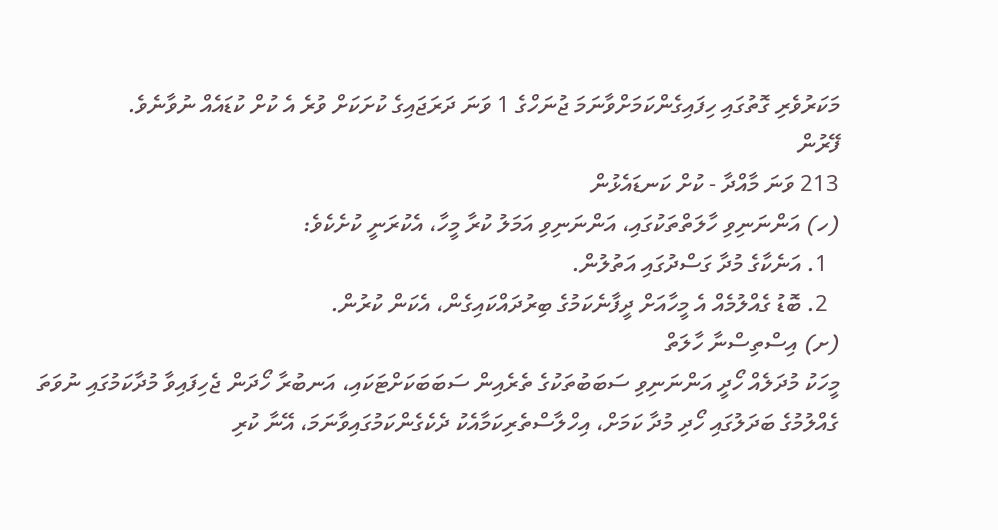މަކަރުވެރި ގޮތުގައި ހިފައިގެންކަމަށްވާނަމަ ޖުނަހްގެ 1 ވަނަ ދަރަޖައިގެ ކުށަކަށް ވުރެ އެ ކުށް ކުޑައެއް ނުވާނެވެ.
ފޭރުން
213 ވަނަ މާއްދާ - ކުށް ކަނޑައެޅުން
(ހ) އަންނަނިވި ހާލަތްތަކުގައި، އަންނަނިވި އަމަލު ކުރާ މީހާ، އެކުރަނީ ކުށެކެވެ:
  1. އަނެކާގެ މުދާ ގަސްދުގައި އަތުލުން.
  2. ބޮޑު ގެއްލުމެއް އެ މީހާއަށް ދީފާނެކަމުގެ ބިރުދައްކައިގެން، އެކަން ކުރުން.
(ށ) އިސްތިސްނާ ހާލަތް
މީހަކު މުދަލެއް ހޯދީ އަންނަނިވި ސަބަބުތަކުގެ ތެރެއިން ސަބަބަކަށްޓަކައި، އަނބުރާ ހޯދަން ޖެހިފައިވާ މުދާކަމުގައި ނުވަތަ ގެއްލުމުގެ ބަދަލުގައި ހޯދި މުދާ ކަމަށް، އިހްލާސްތެރިކަމާއެކު ދެކެގެންކަމުގައިވާނަމަ، އޭނާ ކުރި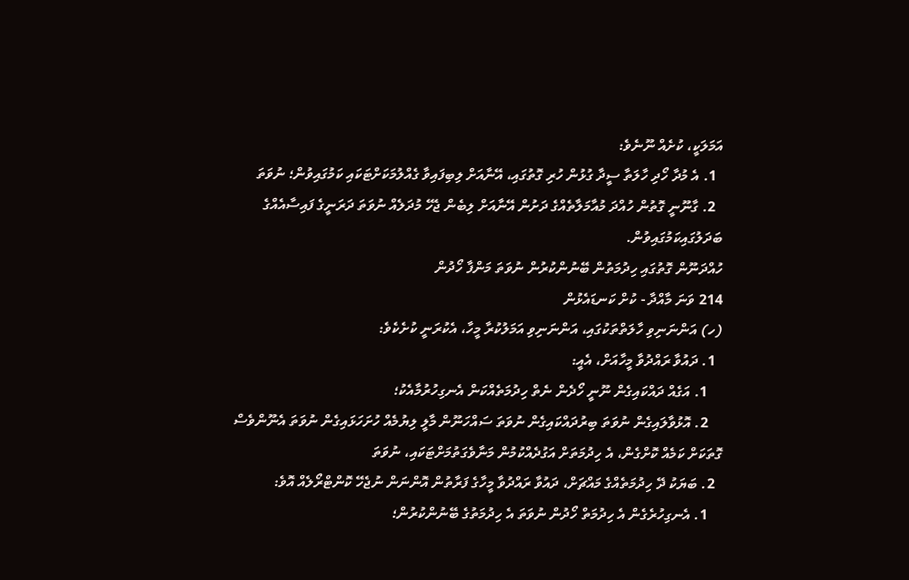އަމަލަކީ، ކުށެއް ނޫނެވެ:
  1. އެ މުދާ ހޯދި ހާލަތާ ސީދާ ގުޅުން ހުރި ގޮތުގައި، އޭނާއަށް ލިބިފައިވާ ގެއްލުމަކަށްޓަކައި ކަމުގައިވުން؛ ނުވަތަ
  2. ގާނޫނީ ގޮތުން ހުއްދަ މުއާމަލާތެއްގެ ދަށުން އޭނާއަށް ލިބެން ޖެހޭ މުދަލެއް ނުވަތަ ދަރަނީގެ ފައިސާއެއްގެ ބަދަލުގައިކަމުގައިވުން.
ހުއްދަނޫން ގޮތުގައި ހިދުމަތުން ބޭނުންކުރުން ނުވަތަ މަންފާ ހޯދުން
214 ވަނަ މާއްދާ - ކުށް ކަނޑައެޅުން
(ހ) އަންނަނިވި ހާލަތްތަކުގައި، އަންނަނިވި އަމަލުކުރާ މީހާ، އެކުރަނީ ކުށެކެވެ:
  1. ދައުވާ ރައްދުވާ މީހާއަށް، އެއީ:
    1. އަގެއް ދައްކައިގެން ނޫނީ ހޯދެން ނެތް ހިދުމަތެއްކަން އެނގިހުރުމާއެކު؛
    2. އޮޅުވާލައިގެން ނުވަތަ ބިރުދައްކައިގެން ނުވަތަ ސައްހަނޫން މާލީ ލިޔުމެއް ހުށަހަޅައިގެން ނުވަތަ އެނޫންވެސް ގޮތަކަށް ކަމެއް ކޮށްގެން، އެ ހިދުމަތަށް އަގުދެއްކުމުން މަނާވެގަތުމަށްޓަކައި، ނުވަތަ
  2. ބަޔަކު ދޭ ހިދުމަތެއްގެ މައްޗަށް، ދައުވާ ރައްދުވާ މީހާގެ ފަރާތުން އޮންނަން ނުޖެހޭ ކޮންޓްރޯލެއް އޮވެ:
    1. އެނގިހުރެގެން އެ ހިދުމަތް ހޯދުން ނުވަތަ އެ ހިދުމަތުގެ ބޭނުންކުރުން؛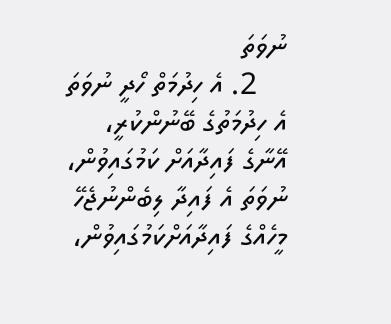ނުވަތަ
    2. އެ ހިދުމަތް ހޯދީ ނުވަތަ އެ ހިދުމަތުގެ ބޭނުންކުރީ، އޭނާގެ ފައިދާއަށް ކަމުގައިވުން، ނުވަތަ އެ ފައިދާ ލިބެންނުޖެހޭ މީހެއްގެ ފައިދާއަށްކަމުގައިވުން،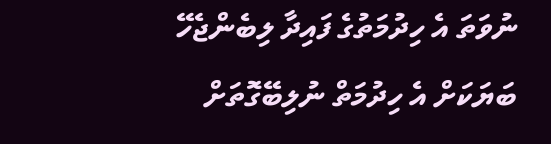ނުވަތަ އެ ހިދުމަތުގެ ފައިދާ ލިބެންޖެހޭ ބަޔަކަށް އެ ހިދުމަތް ނުލިބޭގޮތަށް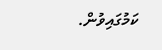ކަމުގައިވުން.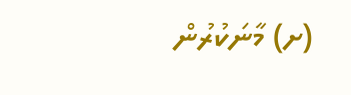(ށ) މާނަކުރުން